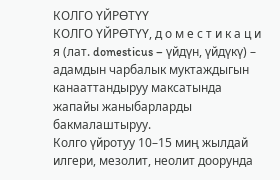КОЛГО ҮЙРӨТҮҮ
КОЛГО ҮЙРӨТҮҮ, д о м е с т и к а ц и я (лат. domesticus – үйдүн, үйдүкү) – адамдын чарбалык муктаждыгын канааттандыруу максатында жапайы жаныбарларды бакмалаштыруу.
Колго үйротуу 10–15 миң жылдай илгери, мезолит, неолит доорунда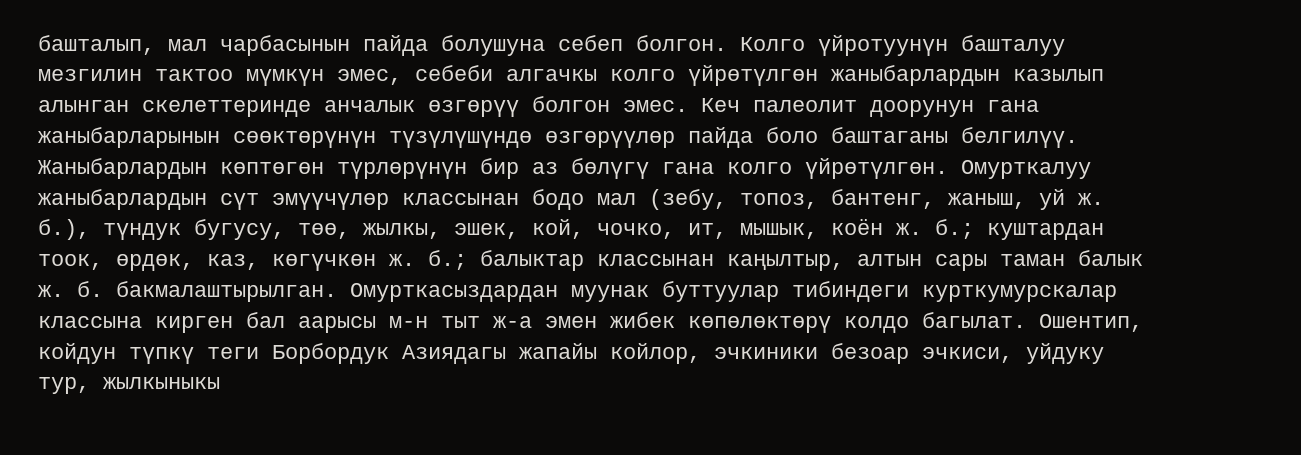башталып, мал чарбасынын пайда болушуна себеп болгон. Колго үйротуунүн башталуу мезгилин тактоо мүмкүн эмес, себеби алгачкы колго үйрөтүлгөн жаныбарлардын казылып алынган скелеттеринде анчалык өзгөрүү болгон эмес. Кеч палеолит доорунун гана жаныбарларынын сөөктөрүнүн түзүлүшүндө өзгөрүүлөр пайда боло баштаганы белгилүү. Жаныбарлардын көптөгөн түрлөрүнүн бир аз бөлүгү гана колго үйрөтүлгөн. Омурткалуу жаныбарлардын сүт эмүүчүлөр классынан бодо мал (зебу, топоз, бантенг, жаныш, уй ж. б.), түндук бугусу, төө, жылкы, эшек, кой, чочко, ит, мышык, коён ж. б.; куштардан тоок, өрдөк, каз, көгүчкөн ж. б.; балыктар классынан каңылтыр, алтын сары таман балык ж. б. бакмалаштырылган. Омурткасыздардан муунак буттуулар тибиндеги курткумурскалар классына кирген бал аарысы м-н тыт ж-а эмен жибек көпөлөктөрү колдо багылат. Ошентип, койдун түпкү теги Борбордук Азиядагы жапайы койлор, эчкиники безоар эчкиси, уйдуку тур, жылкыныкы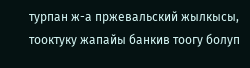турпан ж-а пржевальский жылкысы, тооктуку жапайы банкив тоогу болуп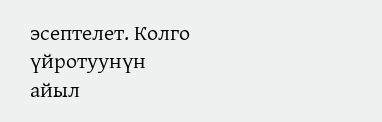эсептелет. Колго үйротуунүн айыл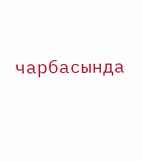чарбасында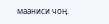мааниси чоң.